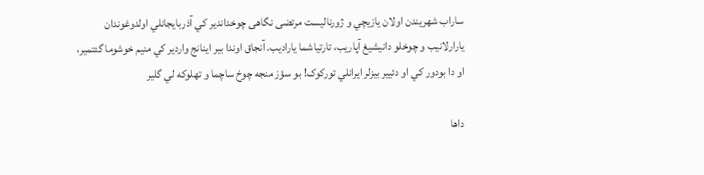ساراب شهريندن اولان يازيچي و ژورناليست مرتضی نگاهی چوخداندير کي آذربايجانلي اولدوغوندان يارارلانيب و چوخلو دانيشيغ آپاريب، تارتياشما ياراديب. آنجاق اوندا بير اينانج واردير کي منيم خوشوما گئتمير، او دا بودور کي او دئيير بيزلر ايرانلي تورکوک! بو سؤز منجه چوخ ساچما و تهلوکه لي گلير

داها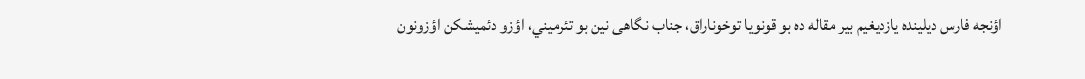اؤنجه فارس ديلينده يازديغيم بير مقاله ده بو قونويا توخوناراق، جناب نگاهی نين بو تئرميني، اؤزو دئميشکن اؤزونون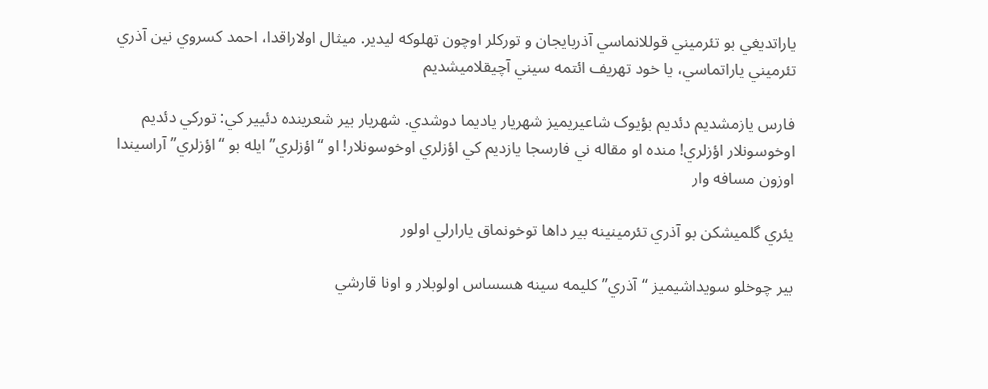ياراتديغي بو تئرميني قوللانماسي آذربايجان و تورکلر اوچون تهلوکه ليدير. ميثال اولاراقدا، احمد کسروي نين آذري تئرميني ياراتماسي، يا خود تهريف ائتمه سيني آچيقلاميشديم

فارس يازمشديم دئديم بؤيوک شاعيريميز شهريار ياديما دوشدي. شهريار بير شعرينده دئيير کي: تورکي دئديم اوخوسونلار اؤزلري! منده او مقاله ني فارسجا يازديم کي اؤزلري اوخوسونلار! او “اؤزلري” ايله بو “اؤزلري” آراسيندا اوزون مسافه وار

يئري گلميشکن بو آذري تئرمينينه بير داها توخونماق يارارلي اولور

بير چوخلو سويداشيميز “آذري” کليمه سينه هسساس اولوبلار و اونا قارشي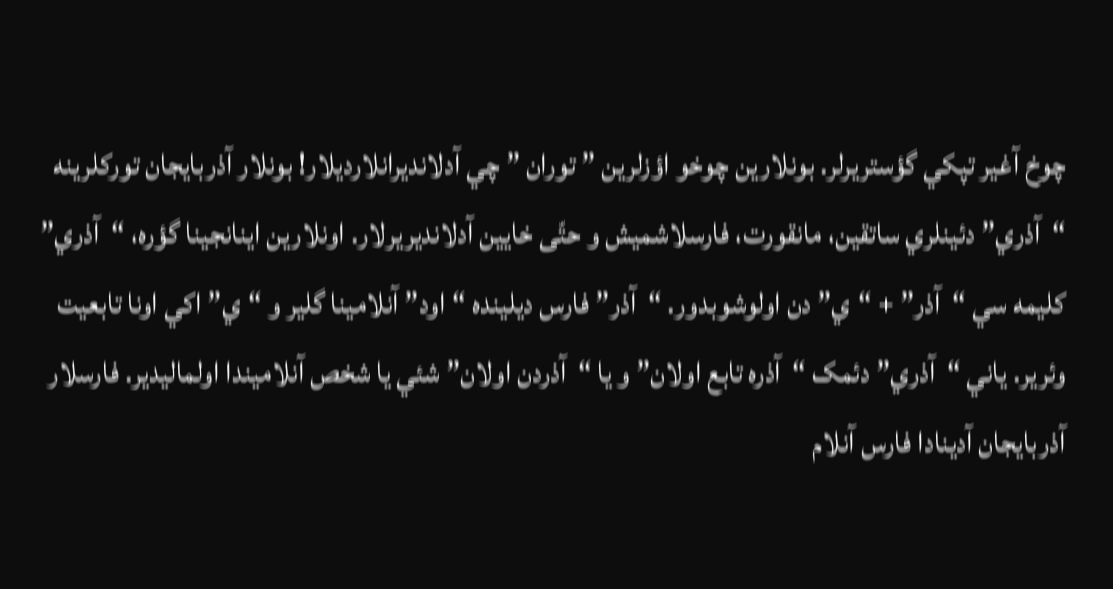چوخ آغير تپکي گؤستريرلر. بونلارين چوخو اؤزلرين ” توران ” چي آدلانديرانلارديلار! بونلار آذربايجان تورکلرينه “آذري” دئينلري ساتقين، مانقورت، فارسلاشميش و حتّی خايين آدلانديريرلار. اونلارين اينانجينا گؤره، “آذري” کليمه سي “آذر” + “ي” دن اولوشوبدور. “آذر” فارس ديلينده “اود” آنلامينا گلير و “ي” اکي اونا تابعيت وئرير. ياني “آذري” دئمک “آذره تابع اولان” و يا “آذردن اولان” شئي يا شخص آنلاميندا اولماليدير. فارسلار آذربايجان آدينادا فارس آنلام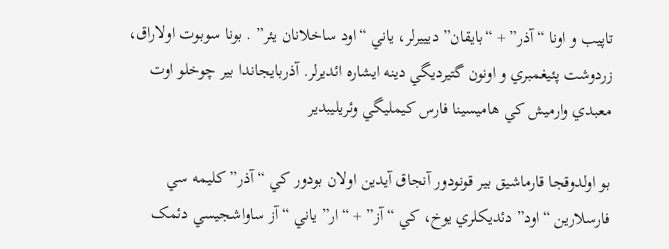تاپيب و اونا “آذر” + “بايقان” ديييرلر، ياني “اود ساخلانان يئر” . بونا سوبوت اولاراق، زردوشت پئيغمبري و اونون گتيرديگي دينه ايشاره ائديرلر. آذربايجاندا بير چوخلو اوت معبدي وارميش کي هاميسينا فارس کيمليگي وئريليبدير

بو اولدوقجا قارماشيق بير قونودور آنجاق آيدين اولان بودور کي “آذر” کليمه سي فارسلارين “اود” دئديکلري يوخ، کي “آز” + “ار” ياني “آز ساواشجيسي دئمک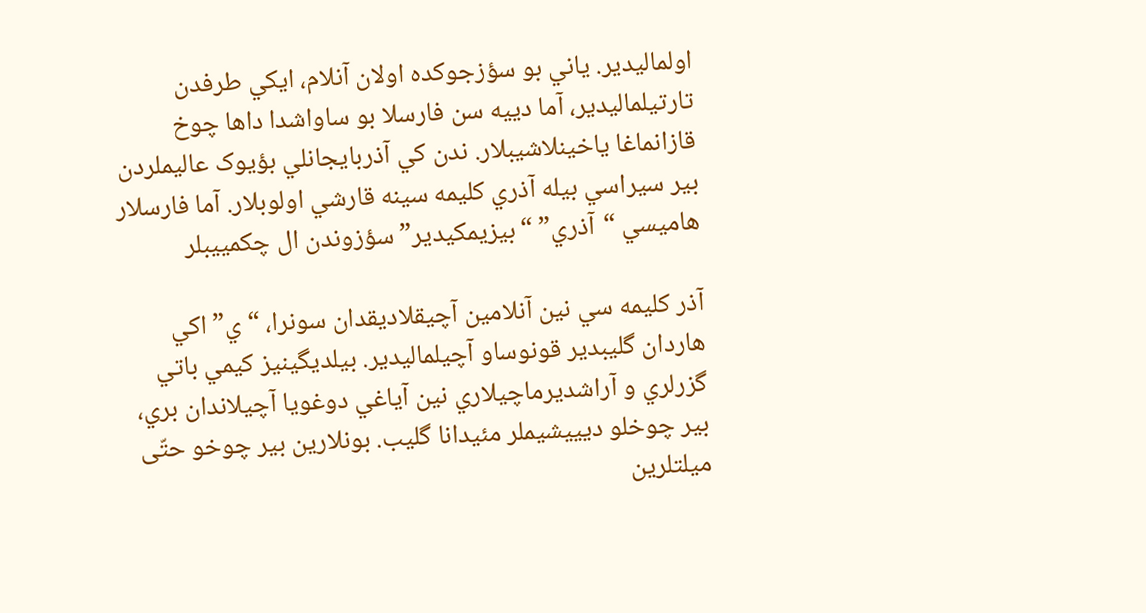اولماليدير. ياني بو سؤزجوکده اولان آنلام، ايکي طرفدن تارتيلماليدير، آما دييه سن فارسلا بو ساواشدا داها چوخ قازانماغا ياخينلاشيبلار. ندن کي آذربايجانلي بؤيوک عاليملردن بير سيراسي بيله آذري کليمه سينه قارشي اولوبلار. آما فارسلار هاميسي “آذري” “بيزيمکيدير” سؤزوندن ال چکمييبلر

آذر کليمه سي نين آنلامين آچيقلاديقدان سونرا، “ي” اکي هاردان گليبدير قونوساو آچيلماليدير. بيلديگينيز کيمي باتي گزرلري و آراشديرماچيلاري نين آياغي دوغويا آچيلاندان بري، بير چوخلو ديييشيملر مئيدانا گليب. بونلارين بير چوخو حتّی ميلتلرين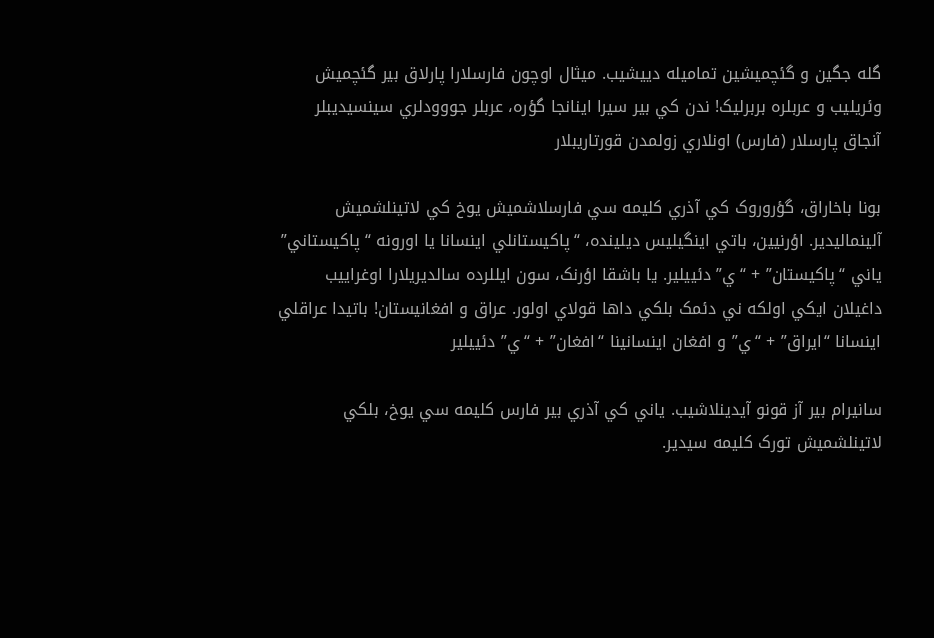گله جگين و گئچميشين تماميله دييشيب. ميثال اوچون فارسلارا پارلاق بير گئچميش وئريليب و عربلره بربرليک! ندن کي بير سيرا اينانجا گؤره، عربلر جووودلري سينسيديبلر آنجاق پارسلار (فارس) اونلاري زولمدن قورتاريبلار

بونا باخاراق، گؤروروک کي آذري کليمه سي فارسلاشميش يوخ کي لاتينلشميش آلينماليدير. اؤرنيين، باتي اينگيليس ديلينده، “پاکيستانلي اينسانا يا اورونه “پاکيستاني” ياني “پاکيستان” + “ي” دئييلير. يا باشقا اؤرنک، سون ايللرده سالديريلارا اوغراييب داغيلان ايکي اولکه ني دئمک بلکي داها قولاي اولور. عراق و افغانيستان! باتيدا عراقلي اينسانا “ايراق” + “ي” و افغان اينسانينا “افغان” + “ي” دئييلير

سانيرام بير آز قونو آيدينلاشيب. ياني کي آذري بير فارس کليمه سي يوخ، بلکي لاتينلشميش تورک کليمه سيدير.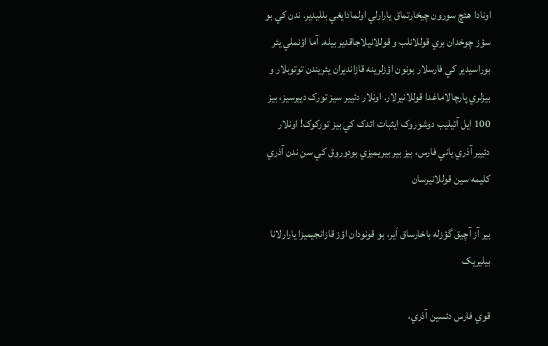اونادا هئچ سورون چيخارتماق يارارلي اولمادايغي بلليدير. ندن کي بو سؤز چوخدان بري قوللانلب و قوللانيلاجاقدير بيله. آما اؤنملي يئر بوراسيدير کي فارسلار بونون اؤزلرينه قازانديران يئريندن توتوبلار و بيزلري پارچالاماغدا قوللانيرلار. اونلار دئيير سيز تورک دييرسيز، بيز 100 ايل آتيليب دوشوروک ايثبات ائدک کي بيز تورکوک! اونلار دئيير آذري ياني فارس، بيز بير بيريميزي بودوروق کي سن ندن آذري کليمه سين قوللانيرسان

بير آز آچيق گؤزله باخارساق اَير، بو قونودان اؤز قازانجيميزا يارارلانا بيليريک

قوي فارس دئسين آذري،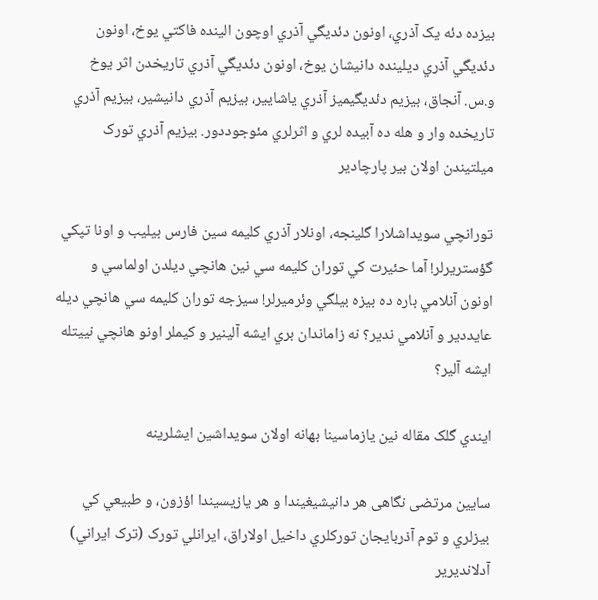بيزده دئه يک آذري، اونون دئديگي آذري اوچون الينده فاکتي يوخ، اونون دئديگي آذري ديلينده دانيشان يوخ، اونون دئديگي آذري تاريخدن اثر يوخ و.س. آنجاق، بيزيم دئديگيميز آذري ياشايير، بيزيم آذري دانيشير، بيزيم آذري تاريخده وار و هله ده آبيده لري و اثرلري مئوجوددور. بيزيم آذري تورک ميلتيندن اولان بير پارچادير

تورانچي سويداشلارا گلينجه، اونلار آذري کليمه سين فارس بيليب و اونا تپکي گؤستريرلر! آما حئيرت کي توران کليمه سي نين هانچي ديلدن اولماسي و اونون آنلامي باره ده بيزه بيلگي وئرميرلر! سيزجه توران کليمه سي هانچي ديله عايددير و آنلامي ندير؟ نه زاماندان بري ايشه آلينير و کيملر اونو هانچي نييتله ايشه آلير؟

ايندي گلک مقاله نين يازماسينا بهانه اولان سويداشين ايشلرينه

سايين مرتضی نگاهی هر دانيشيغيندا و هر يازيسيندا اؤزون، و طبیعي کي بيزلري و توم آذربايجان تورکلري داخيل اولاراق، ايرانلي تورک (ترک ايراني) آدلانديرير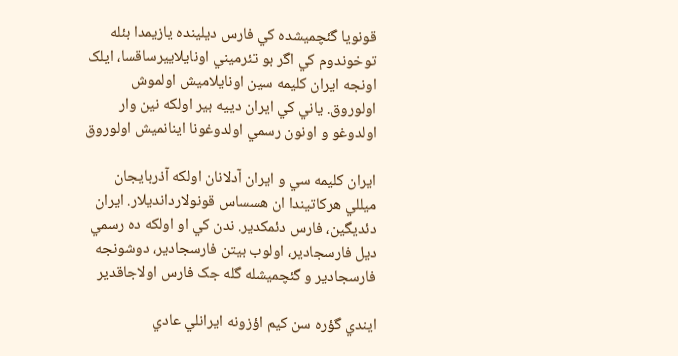قونويا گئچميشده کي فارس ديلينده يازيمدا بئله توخوندوم کي اگر بو تئرميني اونايلاييرساقسا، ايلک اونجه ايران کليمه سين اونايلاميش اولموش اولوروق. ياني کي ايران دييه بير اولکه نين وار اولدوغو و اونون رسمي اولدوغونا اينانميش اولوروق

ايران کليمه سي و ايران آدلانان اولکه آذربايجان ميللي هرکاتيندا ان هسساس قونولاردانديلار. ايران دئديگين، فارس دئمکدير. ندن کي او اولکه ده رسمي ديل فارسجادير، اولوب بيتن فارسجادير، دوشونجه فارسجادير و گئچميشله گله جک فارس اولاجاقدير

ايندي گؤره سن کيم اؤزونه ايرانلي عادي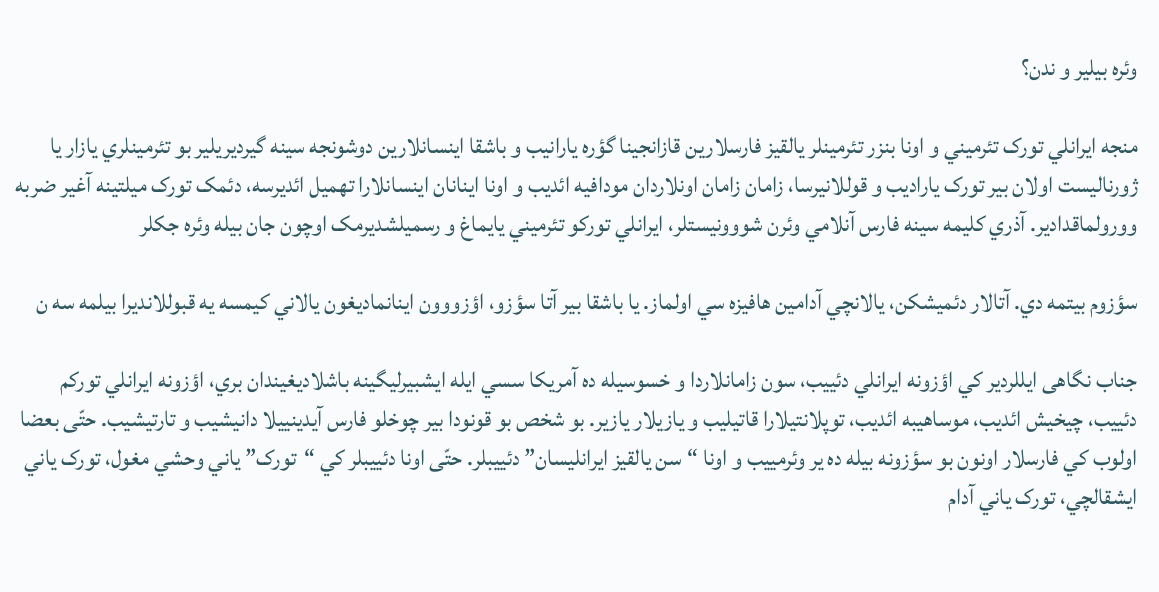وئره بيلير و ندن؟

منجه ايرانلي تورک تئرميني و اونا بنزر تئرمينلر يالقيز فارسلارين قازانجينا گؤره يارانيب و باشقا اينسانلارين دوشونجه سينه گيرديريلير بو تئرمينلري يازار يا ژورناليست اولان بير تورک ياراديب و قوللانيرسا، زامان زامان اونلاردان مودافيه ائديب و اونا اينانان اينسانلارا تهميل ائديرسه، دئمک تورک ميلتينه آغير ضربه وورولماقدادير. آذري کليمه سينه فارس آنلامي وئرن شووونيستلر، ايرانلي تورکو تئرميني يايماغ و رسميلشديرمک اوچون جان بيله وئره جکلر

سؤزوم بيتمه دي. آتالار دئميشکن، يالانچي آدامين هافيزه سي اولماز. يا باشقا بير آتا سؤزو، اؤزووون اينانماديغون يالاني کيمسه يه قبوللانديرا بيلمه سه ن

جناب نگاهی ايللردير کي اؤزونه ايرانلي دئييب، سون زامانلاردا و خسوسيله ده آمريکا سسي ايله ايشبيرليگينه باشلاديغيندان بري، اؤزونه ايرانلي تورکم دئييب، چيخيش ائديب، موساهيبه ائديب، توپلانتيلارا قاتيليب و يازيلار يازير. بو شخص بو قونودا بير چوخلو فارس آيدينييلا دانيشيب و تارتيشيب. حتّی بعضا اولوب کي فارسلار اونون بو سؤزونه بيله ده ير وئرمييب و اونا “سن يالقيز ايرانليسان” دئييبلر. حتّی اونا دئييبلر کي “تورک” ياني وحشي مغول، تورک ياني ايشقالچي، تورک ياني آدام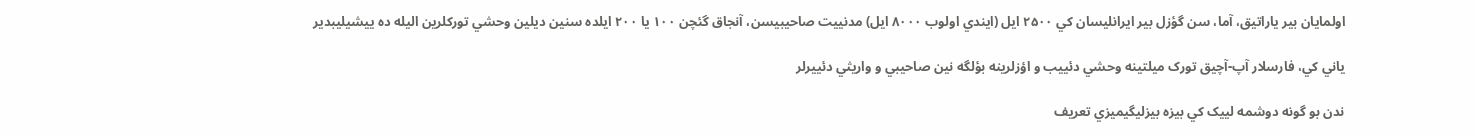اولمايان بير ياراتيق، آما، سن گؤزل بير ايرانليسان کي ۲۵۰۰ ايل (ايندي اولوب ۸۰۰۰ ايل) مدنييت صاحيبيسن، آنجاق گئچن ۱۰۰ يا ۲۰۰ ايلده سنين ديلين وحشي تورکلرين اليله ده ييشيليبدير

ياني کي، فارسلار آپ-آچيق تورک ميلتينه وحشي دئييب و اؤزلرينه بؤلگه نين صاحيبي و واريثي دئييرلر

ندن بو گونه دوشمه لييک کي بيزه بيزليگيميزي تعريف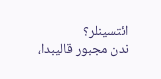ائتسينلر؟
ندن مجبور قاليبدا،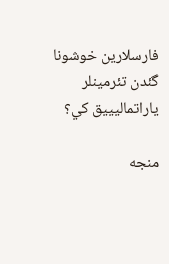فارسلارين خوشونا گئدن تئرمينلر ياراتماليييق کي؟

منجه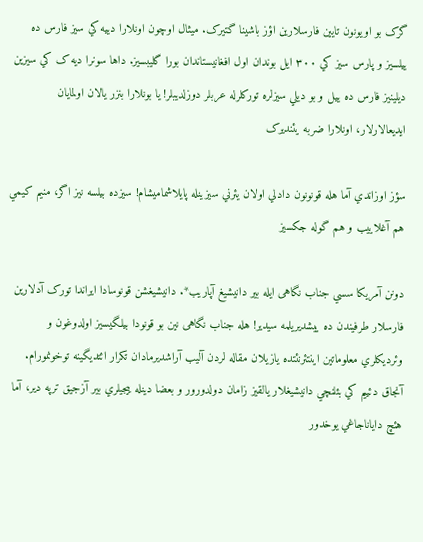گرک بو اويونون تايين فارسلارين اؤز باشينا گتيرک. ميثال اوچون اونلارا دييه کي سيز فارس ده ييلسيز و پارس سيز کي ۳۰۰ ايل بوندان اول افغانيستاندان بورا گليبسيز. داها سونرا ديه ک کي سيزين ديلينيز فارس ده ييل و بو ديلي سيزلره تورکلرله عربلر دوزلديبلر! يا بونلارا بنزر يالان اولمايان ايديعالارلار، اونلارا ضربه يئنديرک

سؤز اوزاندي آما هله قونونون دادلي اولان يئرني سيزينله پايلاشماميشام! سيزده بيلسه نيز اگر، منيم کيمي هم آغلاييب و هم گوله جکسيز

دونن آمريکا سسي جناب نگاهی ايله بير دانيشيغ آپاريب*. دانيشيغشن قونوسادا ايراندا تورک آدلارين فارسلار طرفيندن ده ييشديريلمه سيدير! هله جناب نگاهی نين بو قونودا بيلگيسيز اولدوغون و وئرديکلري معلوماتين اينتئرنئتده يازيلان مقاله لردن آليب آراشديرمادان تکرار ائتديگينه توخونمورام. آنجاق دئييم کي بئلنچي دانيشيغلار يالقيز زامان دولدورور و بعضا دينله ييجيلري بير آزجيق ترپه دير، آما هئچ داياناجاغي يوخدور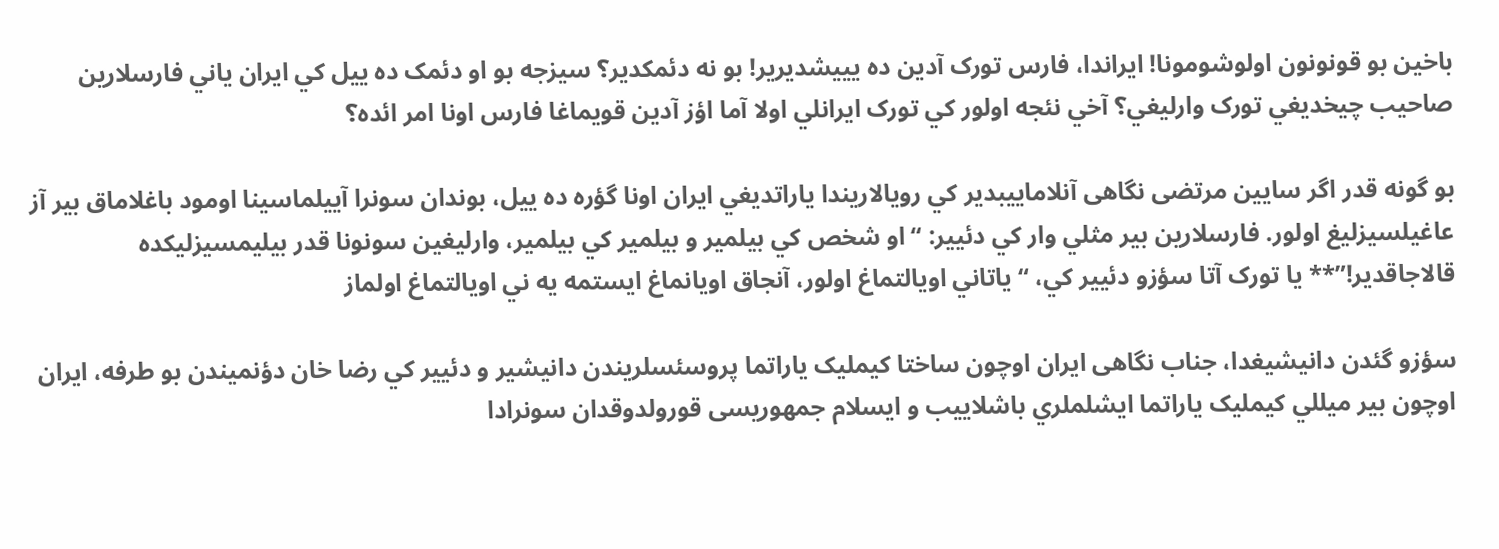باخين بو قونونون اولوشومونا! ايراندا، فارس تورک آدين ده يييشديرير! بو نه دئمکدير؟ سيزجه بو او دئمک ده ييل کي ايران ياني فارسلارين صاحيب چيخديغي تورک وارليغي؟ آخي نئجه اولور کي تورک ايرانلي اولا آما اؤز آدين قويماغا فارس اونا امر ائده؟

بو گونه قدر اگر سايين مرتضی نگاهی آنلاماييبدير کي رويالاريندا ياراتديغي ايران اونا گؤره ده ييل، بوندان سونرا آييلماسينا اومود باغلاماق بير آز عاغيلسيزليغ اولور. فارسلارين بير مثلي وار کي دئيير: “او شخص کي بيلمير و بيلمير کي بيلمير، وارليغين سونونا قدر بيليمسيزليکده قالاجاقدير!”** يا تورک آتا سؤزو دئيير کي، “ياتاني اويالتماغ اولور، آنجاق اويانماغ ايستمه يه ني اويالتماغ اولماز

سؤزو گئدن دانيشيغدا، جناب نگاهی ايران اوچون ساختا کيمليک ياراتما پروسئسلريندن دانيشير و دئيير کي رضا خان دؤنميندن بو طرفه، ايران اوچون بير ميللي کيمليک ياراتما ايشلملري باشلاييب و ايسلام جمهوریسی قورولدوقدان سونرادا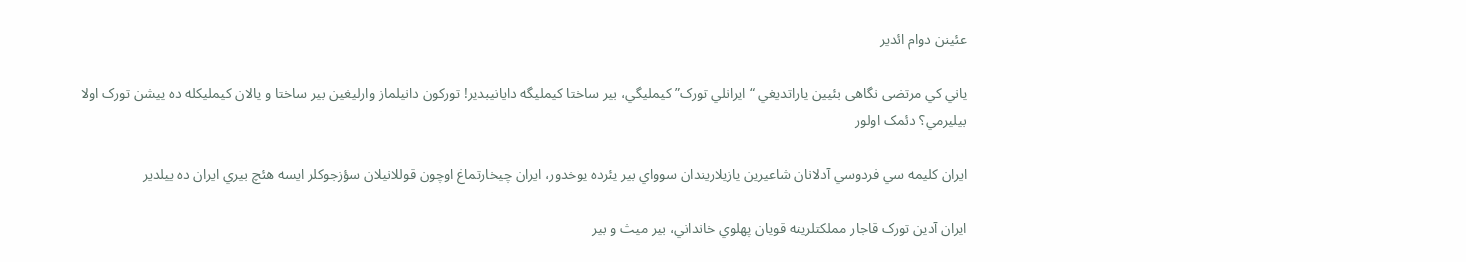عئينن دوام ائدير

ياني کي مرتضی نگاهی بئيين ياراتديغي “ايرانلي تورک” کيمليگي، بير ساختا کيمليگه دايانيبدير! تورکون دانيلماز وارليغين بير ساختا و يالان کيمليکله ده ييشن تورک اولا بيليرمي؟ دئمک اولور

ايران کليمه سي فردوسي آدلانان شاعيرين يازيلاريندان سوواي بير يئرده يوخدور، ايران چيخارتماغ اوچون قوللانيلان سؤزجوکلر ايسه هئچ بيري ايران ده ييلدير

ايران آدين تورک قاجار مملکتلرينه قويان پهلوي خانداني، بير ميث و بير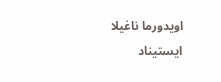اويدورما ناغيلا ايستيناد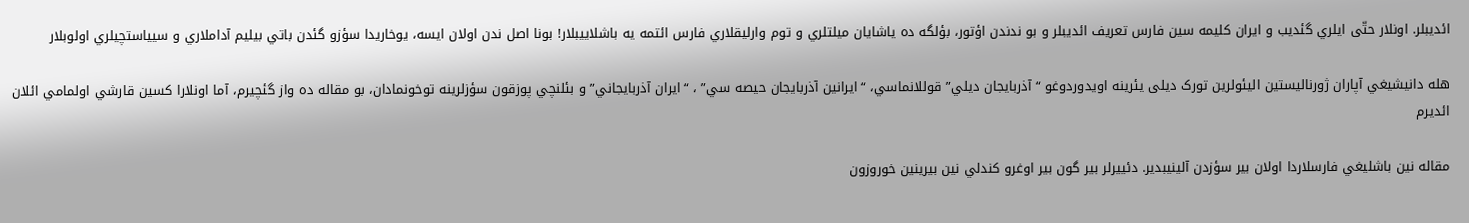ائديبلر. اونلار حتّی ايلري گئديب و ايران کليمه سين فارس تعريف ائديبلر و بو ندندن اؤتور، بؤلگه ده ياشايان ميلتلري و توم وارليقلاري فارس ائتمه يه باشلاييبلار! بونا اصل ندن اولان ايسه، يوخاريدا سؤزو گئدن باتي بيليم آداملاري و سيياستچيلري اولوبلار

هله دانيشيغي آپاران ژورناليستين اليئولرين تورک دیلی یئرینه اويدوردوغو “آذربايجان ديلي” قوللانماسي، “ايرانين آذربايجان حيصه سي” ، “ايران آذربايجاني” و بئلنچي پوزقون سؤزلرينه توخونمادان، بو مقاله ده واز گئچيرم، آما اونلارا کسين قارشي اولمامي ائلان ائديرم

مقاله نين باشليغي فارسلاردا اولان بير سؤزدن آلينيبدير. دئييرلر بير گون بير اوغرو کندلي نين بيرينين خوروزون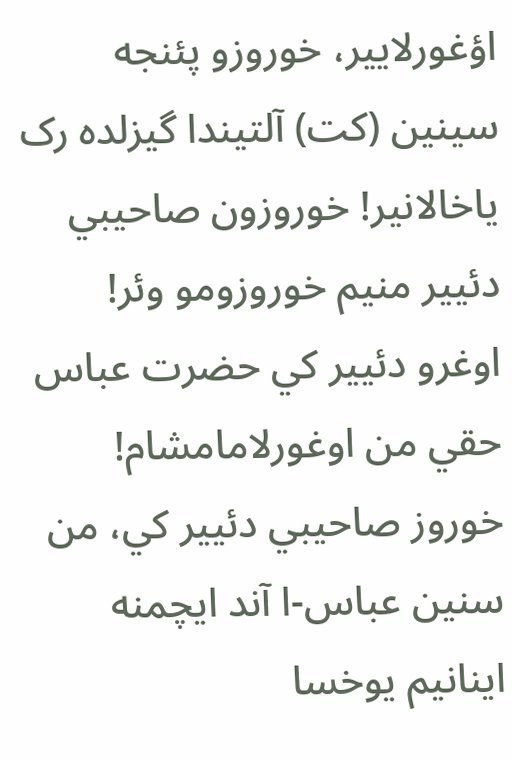اؤغورلايير، خوروزو پئنجه سينين (کت) آلتيندا گيزلده رک ياخالانير! خوروزون صاحيبي دئيير منيم خوروزومو وئر! اوغرو دئيير کي حضرت عباس حقي من اوغورلامامشام! خوروز صاحيبي دئيير کي، من سنين عباس-ا آند ايچمنه اينانيم يوخسا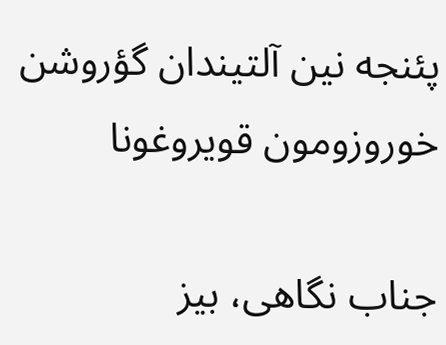پئنجه نين آلتيندان گؤروشن خوروزومون قويروغونا

جناب نگاهی، بيز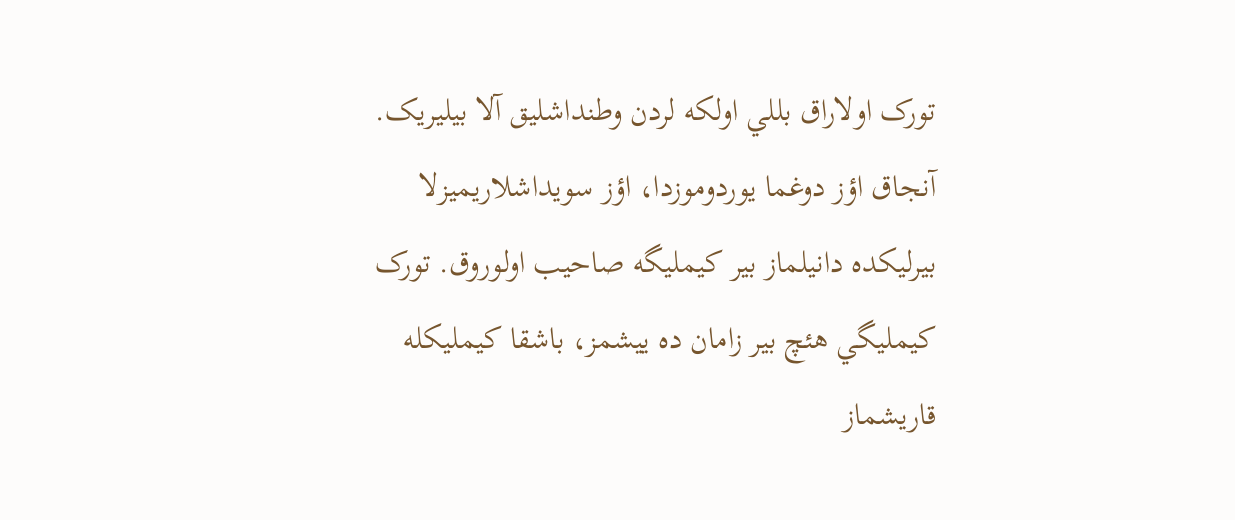تورک اولاراق بللي اولکه لردن وطنداشليق آلا بيليريک. آنجاق اؤز دوغما يوردوموزدا، اؤز سويداشلاريميزلا بيرليکده دانيلماز بير کيمليگه صاحيب اولوروق. تورک کيمليگي هئچ بير زامان ده ييشمز، باشقا کيمليکله قاريشماز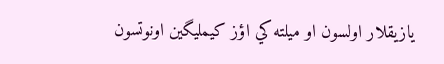يازيقلار اولسون او ميلته کي اؤز کيمليگين اونوتسون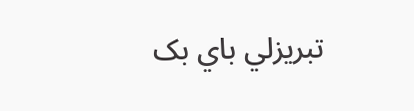تبريزلي باي بک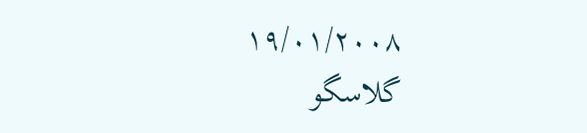۱۹/۰۱/۲۰۰۸
گلاسگو